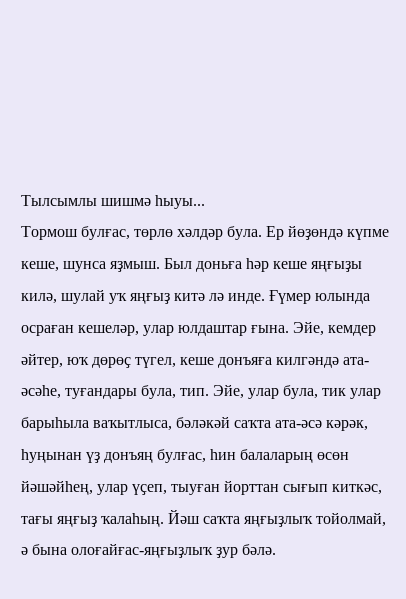Тылсымлы шишмә һыуы...
Тормош булғас, төрлө хәлдәр була. Ер йөҙөндә күпме кеше, шунса яҙмыш. Был доньға һәр кеше яңғыҙы килә, шулай уҡ яңғыҙ китә лә инде. Ғүмер юлында осраған кешеләр, улар юлдаштар ғына. Эйе, кемдер әйтер, юҡ дөрөҫ түгел, кеше донъяға килгәндә ата-әсәһе, туғандары була, тип. Эйе, улар була, тик улар барыһыла ваҡытлыса, бәләкәй саҡта ата-әсә кәрәк, һуңынан үҙ донъяң булғас, һин балаларың өсөн йәшәйһең, улар үҫеп, тыуған йорттан сығып киткәс, тағы яңғыҙ ҡалаһың. Йәш саҡта яңғыҙлыҡ тойолмай, ә бына олоғайғас-яңғыҙлыҡ ҙур бәлә.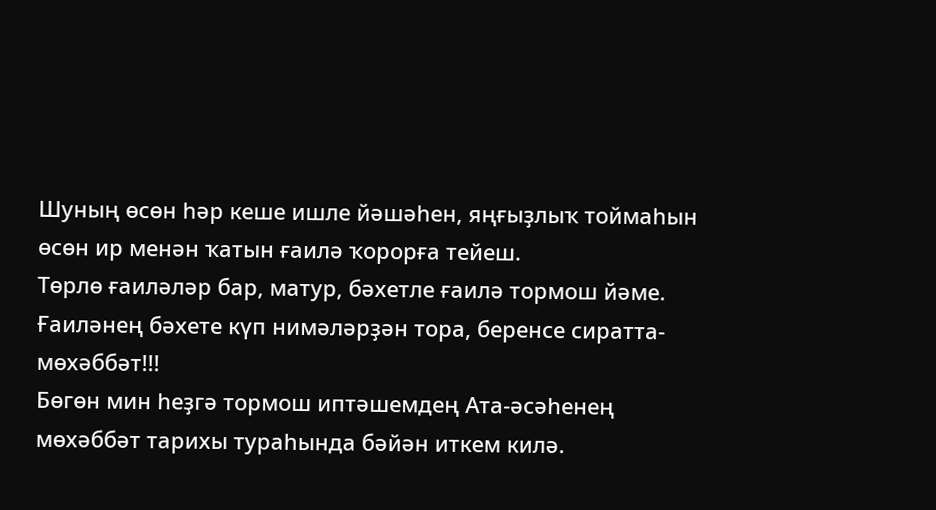Шуның өсөн һәр кеше ишле йәшәһен, яңғыҙлыҡ тоймаһын өсөн ир менән ҡатын ғаилә ҡорорға тейеш.
Төрлө ғаиләләр бар, матур, бәхетле ғаилә тормош йәме. Ғаиләнең бәхете күп нимәләрҙән тора, беренсе сиратта-мөхәббәт!!!
Бөгөн мин һеҙгә тормош иптәшемдең Ата-әсәһенең мөхәббәт тарихы тураһында бәйән иткем килә.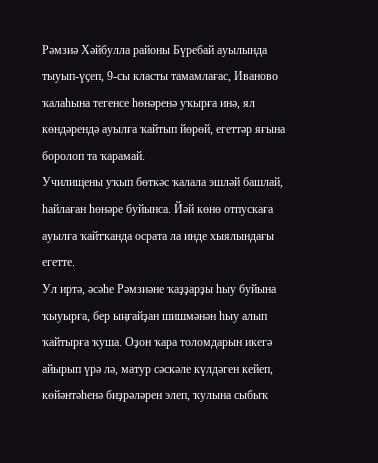Рәмзиә Хәйбулла районы Бүребай ауылында тыуып-үҫеп, 9-сы класты тамамлағас, Иваново ҡалаһына тегенсе һөнәренә уҡырға инә, ял көндәрендә ауылға ҡайтып йөрөй, егеттәр яғына боролоп та ҡарамай.
Училищены уҡып бөткәс ҡалала эшләй башлай, һайлаған һөнәре буйынса. Йәй көнө отпускаға ауылға ҡайтҡанда осрата ла инде хыялындағы егетте.
Ул иртә, әсәһе Рәмзиәне ҡаҙҙарҙы һыу буйына ҡыуырға, бер ыңғайҙан шишмәнән һыу алып ҡайтырға ҡуша. Оҙон ҡара толомдарын икегә айырып үрә лә, матур сәскәле күлдәген кейеп, көйәнтәһенә биҙрәләрен элеп, ҡулына сыбыҡ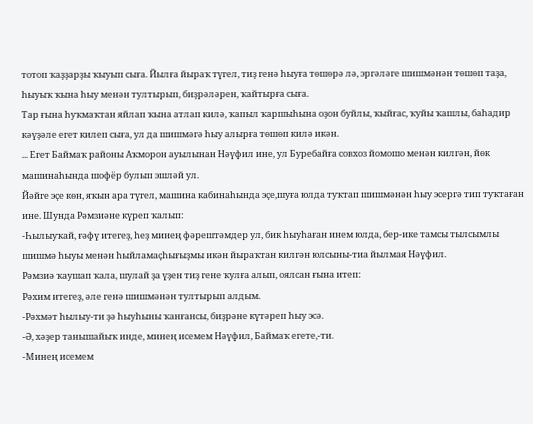тотоп ҡаҙҙарҙы ҡыуып сыға. Йылға йыраҡ түгел, тиҙ генә һыуға төшөрә лә, эргәләге шишмәнән төшөп таҙа, һыуыҡ ҡына һыу менән тултырып, биҙрәләрен, ҡайтырға сыға.
Тар ғына һуҡмаҡтан яйлап ҡына атлап килә, ҡапыл ҡаршыһына оҙон буйлы, ҡыйғас, ҡуйы ҡашлы, баһадир кәүҙәле егет килеп сыға, ул да шишмәгә һыу алырға төшөп килә икән.
... Егет Баймаҡ районы Аҡморон ауылынан Нәүфил ине, ул Буребайға совхоз йомошо менән килгән, йөк машинаһында шофёр булып эшләй ул.
Йәйге эҫе көн, яҡын ара түгел, машина кабинаһында эҫе,шуға юлда туҡтап шишмәнән һыу эсергә тип туҡтаған ине. Шунда Рәмзиәне күреп ҡалып:
-Һылыуҡай, ғәфү итегеҙ, һеҙ минең фәрештәмдер ул, бик һыуһаған инем юлда, бер-ике тамсы тылсымлы шишмә һыуы менән һыйламаҫһығыҙмы икән йыраҡтан килгән юлсыны-тиа йылмая Нәүфил.
Рәмзиә ҡаушап ҡала, шулай ҙа үҙен тиҙ гене ҡулға алып, оялсан ғына итеп:
Рәхим итегеҙ, әле генә шишмәнән тултырып алдым.
-Рәхмәт һылыу-ти ҙә һыуһыны ҡанғансы, биҙрәне күтәреп һыу эсә.
-Ә, хәҙер танышайыҡ инде, минең исемем Нәүфил, Баймаҡ егете,-ти.
-Минең исемем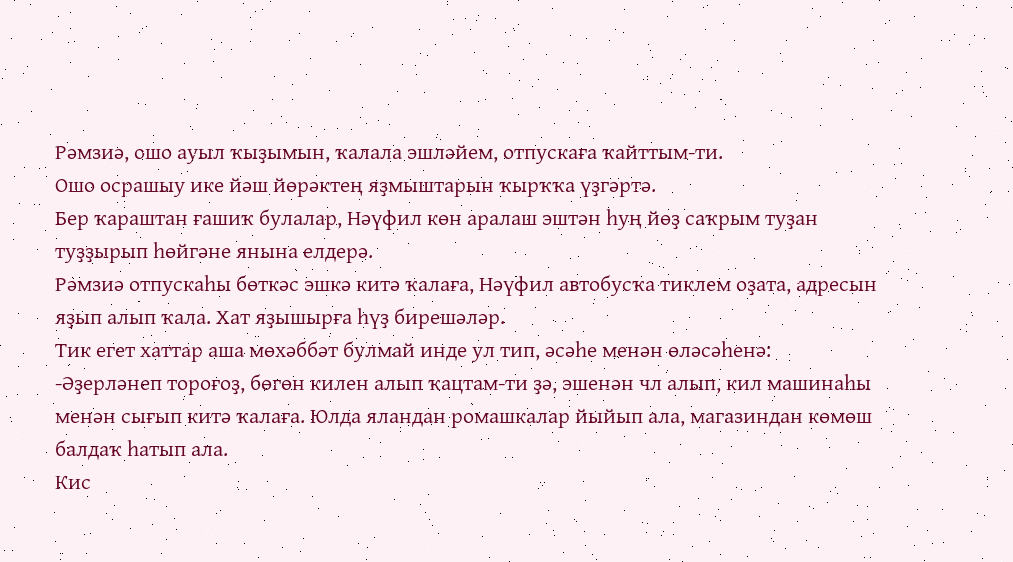Рәмзиә, ошо ауыл ҡыҙымын, ҡалала эшләйем, отпускаға ҡайттым-ти.
Ошо осрашыу ике йәш йөрәктең яҙмыштарын ҡырҡҡа үҙгәртә.
Бер ҡараштан ғашиҡ булалар, Нәүфил көн аралаш эштән һуң йөҙ саҡрым туҙан туҙҙырып һөйгәне янына елдерә.
Рәмзиә отпускаһы бөткәс эшкә китә ҡалаға, Нәүфил автобусҡа тиклем оҙата, адресын яҙып алып ҡала. Хат яҙышырға һүҙ бирешәләр.
Тик егет хаттар аша мөхәббәт булмай инде ул тип, әсәһе менән өләсәһенә:
-Әҙерләнеп тороғоҙ, бөгөн килен алып ҡацтам-ти ҙә, эшенән чл алып, кил машинаһы менән сығып китә ҡалаға. Юлда яландан ромашкалар йыйып ала, магазиндан көмөш балдаҡ һатып ала.
Кис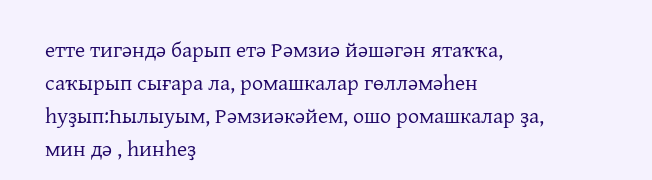етте тигәндә барып етә Рәмзиә йәшәгән ятаҡҡа, саҡырып сығара ла, ромашкалар гөлләмәһен һуҙып:Һылыуым, Рәмзиәкәйем, ошо ромашкалар ҙа, мин дә , һинһеҙ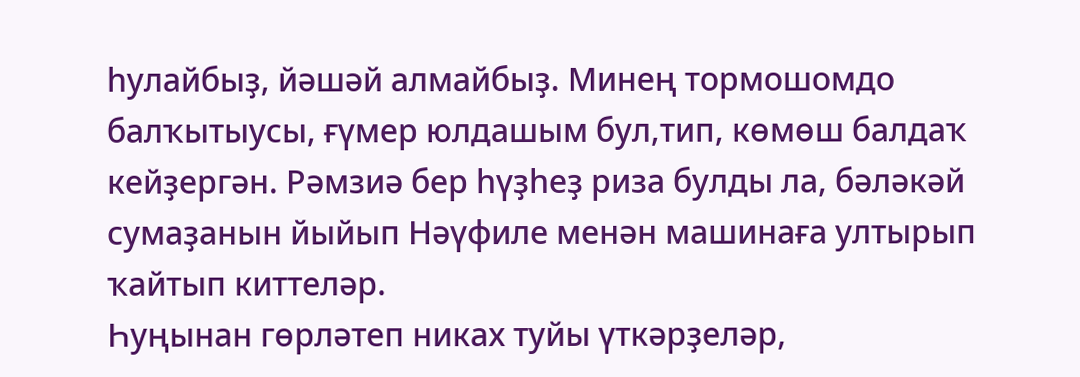һулайбыҙ, йәшәй алмайбыҙ. Минең тормошомдо балҡытыусы, ғүмер юлдашым бул,тип, көмөш балдаҡ кейҙергән. Рәмзиә бер һүҙһеҙ риза булды ла, бәләкәй сумаҙанын йыйып Нәүфиле менән машинаға ултырып ҡайтып киттеләр.
Һуңынан гөрләтеп никах туйы үткәрҙеләр,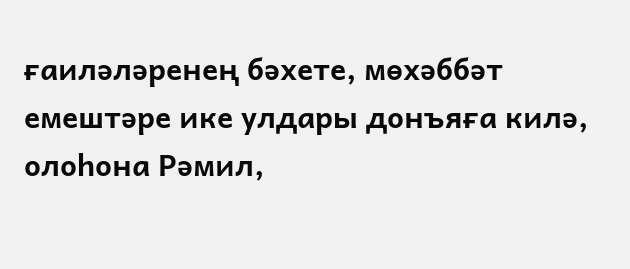ғаиләләренең бәхете, мөхәббәт емештәре ике улдары донъяға килә, олоһона Рәмил,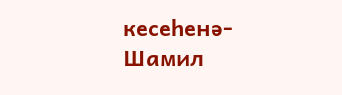кесеһенә-Шамил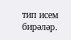тип исем бирәләр.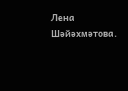Лена Шәйәхмәтова.